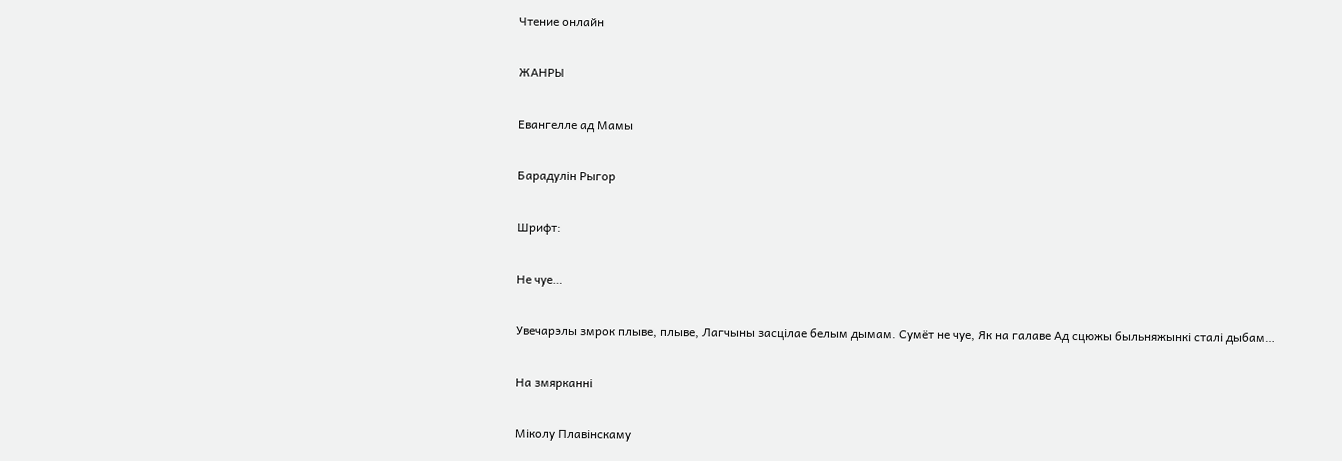Чтение онлайн

ЖАНРЫ

Евангелле ад Мамы

Барадулін Рыгор

Шрифт:

Не чуе…

Увечарэлы змрок плыве, плыве, Лагчыны засцілае белым дымам. Сумёт не чуе, Як на галаве Ад сцюжы быльняжынкі сталі дыбам…

На змярканні

Міколу Плавінскаму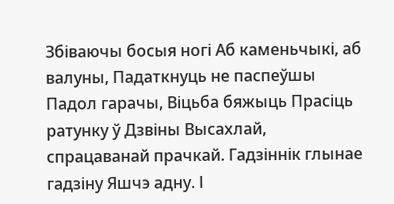Збіваючы босыя ногі Аб каменьчыкі, аб валуны, Падаткнуць не паспеўшы Падол гарачы, Віцьба бяжыць Прасіць ратунку ў Дзвіны Высахлай, спрацаванай прачкай. Гадзіннік глынае гадзіну Яшчэ адну. І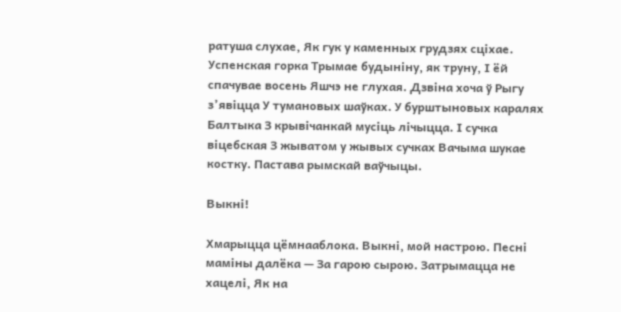ратуша слухае, Як гук у каменных грудзях сціхае. Успенская горка Трымае будыніну, як труну, І ёй спачувае восень Яшчэ не глухая. Дзвіна хоча ў Рыгу з’явіцца У тумановых шаўках. У бурштыновых каралях Балтыка З крывічанкай мусіць лічыцца. І сучка віцебская З жыватом у жывых сучках Вачыма шукае костку. Пастава рымскай ваўчыцы.

Выкні!

Хмарыцца цёмнааблока. Выкні, мой настрою. Песні маміны далёка — За гарою сырою. Затрымацца не хацелі, Як на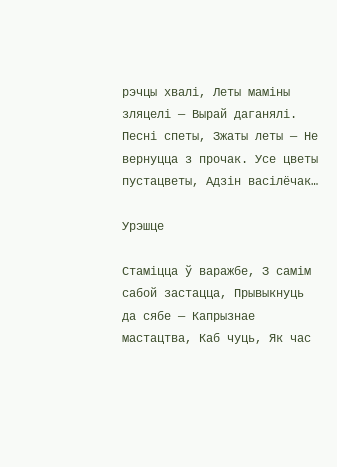рэчцы хвалі, Леты маміны зляцелі — Вырай даганялі. Песні спеты, Зжаты леты — Не вернуцца з прочак. Усе цветы пустацветы, Адзін васілёчак…

Урэшце

Стаміцца ў варажбе, З самім сабой застацца, Прывыкнуць да сябе — Капрызнае мастацтва, Каб чуць, Як час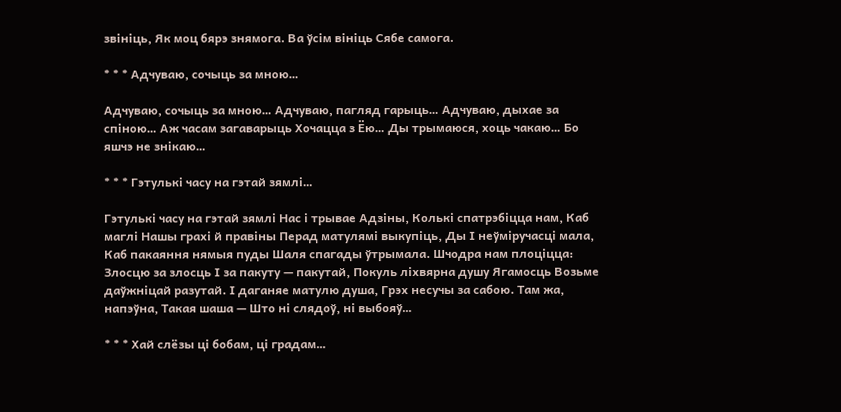звініць, Як моц бярэ знямога. Ва ўсім вініць Сябе самога.

* * * Адчуваю, сочыць за мною…

Адчуваю, сочыць за мною… Адчуваю, пагляд гарыць… Адчуваю, дыхае за спіною… Аж часам загаварыць Хочацца з Ёю… Ды трымаюся, хоць чакаю… Бо яшчэ не знікаю…

* * * Гэтулькі часу на гэтай зямлі…

Гэтулькі часу на гэтай зямлі Нас і трывае Адзіны, Колькі спатрэбіцца нам, Каб маглі Нашы грахі й правіны Перад матулямі выкупіць, Ды І неўміручасці мала, Каб пакаяння нямыя пуды Шаля спагады ўтрымала. Шчодра нам плоціцца: Злосцю за злосць І за пакуту — пакутай, Покуль ліхвярна душу Ягамосць Возьме даўжніцай разутай. І даганяе матулю душа, Грэх несучы за сабою. Там жа, напэўна, Такая шаша — Што ні слядоў, ні выбояў…

* * * Хай слёзы ці бобам, ці градам…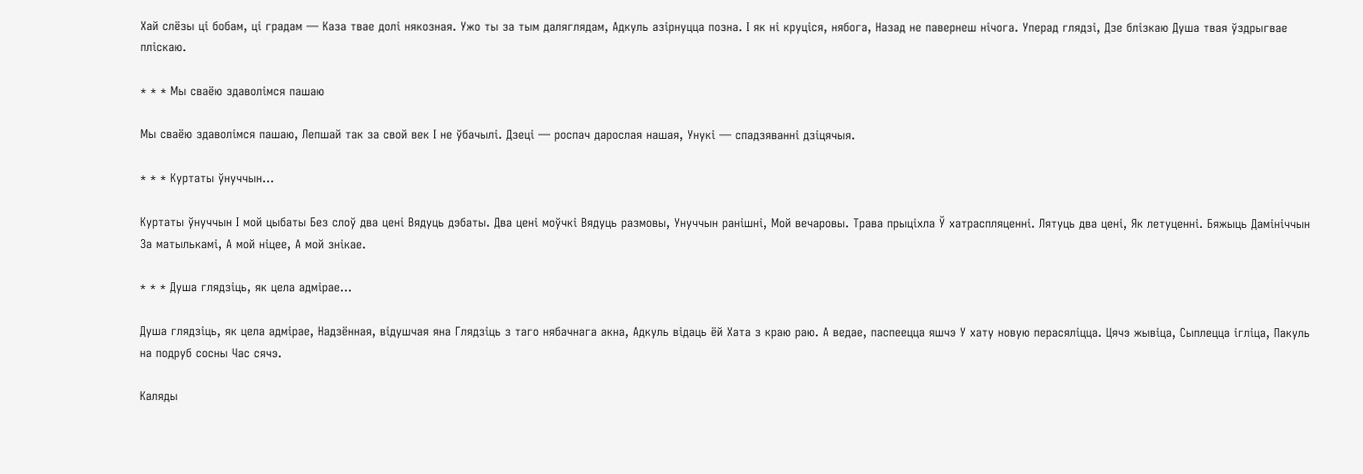Хай слёзы ці бобам, ці градам — Каза твае долі някозная. Ужо ты за тым даляглядам, Адкуль азірнуцца позна. І як ні круціся, нябога, Назад не павернеш нічога. Уперад глядзі, Дзе блізкаю Душа твая ўздрыгвае пліскаю.

* * * Мы сваёю здаволімся пашаю

Мы сваёю здаволімся пашаю, Лепшай так за свой век І не ўбачылі. Дзеці — роспач дарослая нашая, Унукі — спадзяванні дзіцячыя.

* * * Куртаты ўнуччын…

Куртаты ўнуччын І мой цыбаты Без слоў два цені Вядуць дэбаты. Два цені моўчкі Вядуць размовы, Унуччын ранішні, Мой вечаровы. Трава прыціхла Ў хатраспляценні. Лятуць два цені, Як летуценні. Бяжыць Дамініччын За матылькамі, А мой ніцее, А мой знікае.

* * * Душа глядзіць, як цела адмірае…

Душа глядзіць, як цела адмірае, Надзённая, відушчая яна Глядзіць з таго нябачнага акна, Адкуль відаць ёй Хата з краю раю. А ведае, паспеецца яшчэ У хату новую перасяліцца. Цячэ жывіца, Сыплецца ігліца, Пакуль на подруб сосны Час сячэ.

Каляды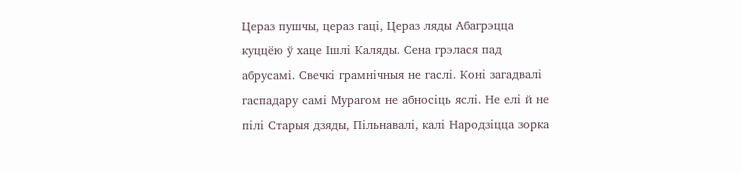Цераз пушчы, цераз гаці, Цераз ляды Абагрэцца куццёю ў хаце Ішлі Каляды. Сена грэлася пад абрусамі. Свечкі грамнічныя не гаслі. Коні загадвалі гаспадару самі Мурагом не абносіць яслі. Не елі й не пілі Старыя дзяды, Пільнавалі, калі Народзіцца зорка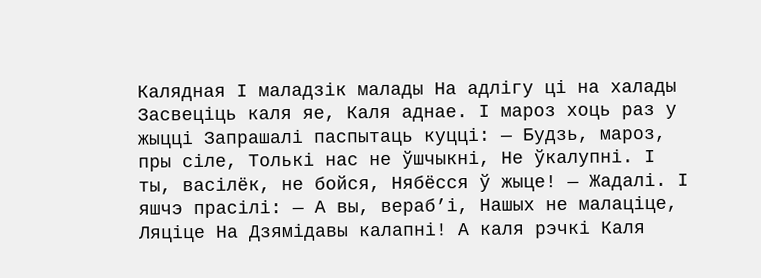Калядная І маладзік малады На адлігу ці на халады Засвеціць каля яе, Каля аднае. І мароз хоць раз у жыцці Запрашалі паспытаць куцці: — Будзь, мароз, пры сіле, Толькі нас не ўшчыкні, Не ўкалупні. І ты, васілёк, не бойся, Нябёсся ў жыце! — Жадалі. І яшчэ прасілі: — А вы, вераб’і, Нашых не малаціце, Ляціце На Дзямідавы калапні! А каля рэчкі Каля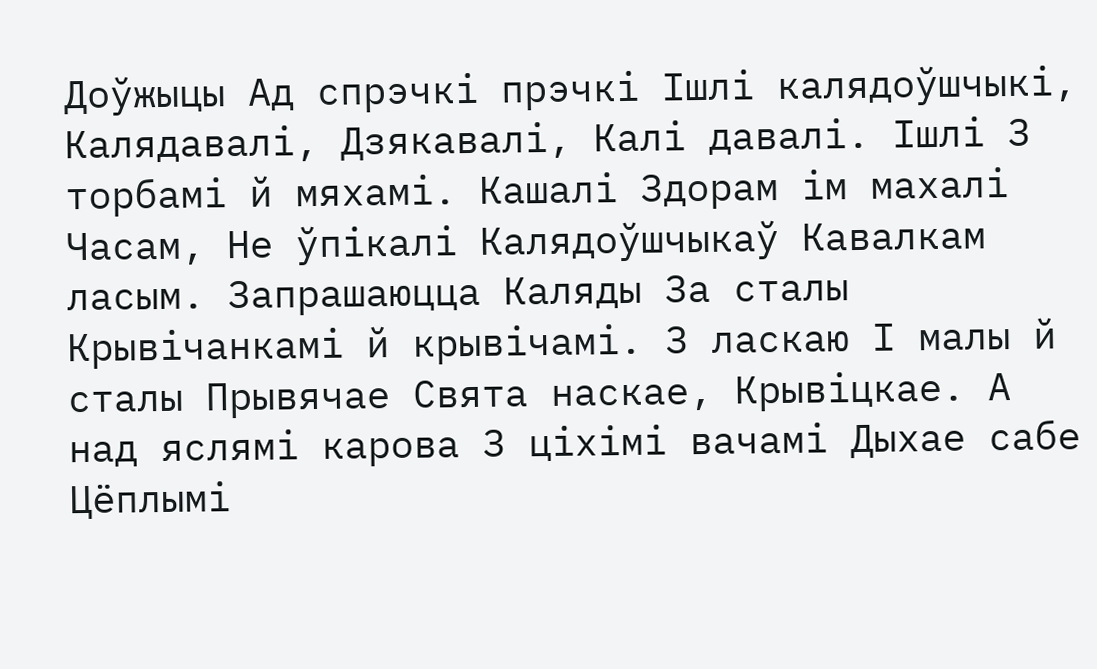Доўжыцы Ад спрэчкі прэчкі Ішлі калядоўшчыкі, Калядавалі, Дзякавалі, Калі давалі. Ішлі З торбамі й мяхамі. Кашалі Здорам ім махалі Часам, Не ўпікалі Калядоўшчыкаў Кавалкам ласым. Запрашаюцца Каляды За сталы Крывічанкамі й крывічамі. З ласкаю І малы й сталы Прывячае Свята наскае, Крывіцкае. А над яслямі карова З ціхімі вачамі Дыхае сабе Цёплымі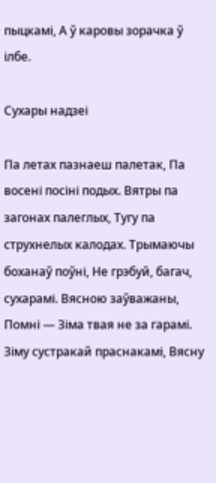пыцкамі, А ў каровы зорачка ў ілбе.

Сухары надзеі

Па летах пазнаеш палетак, Па восені посіні подых. Вятры па загонах палеглых, Тугу па струхнелых калодах. Трымаючы боханаў поўні, Не грэбуй, багач, сухарамі. Вясною заўважаны, Помні — Зіма твая не за гарамі. Зіму сустракай праснакамі, Вясну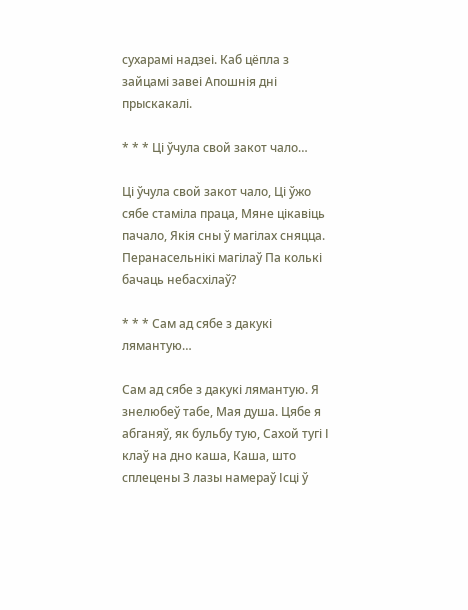сухарамі надзеі. Каб цёпла з зайцамі завеі Апошнія дні прыскакалі.

* * * Ці ўчула свой закот чало…

Ці ўчула свой закот чало, Ці ўжо сябе стаміла праца, Мяне цікавіць пачало, Якія сны ў магілах сняцца. Перанасельнікі магілаў Па колькі бачаць небасхілаў?

* * * Сам ад сябе з дакукі лямантую…

Сам ад сябе з дакукі лямантую. Я знелюбеў табе, Мая душа. Цябе я абганяў, як бульбу тую, Сахой тугі І клаў на дно каша, Каша, што сплецены З лазы намераў Ісці ў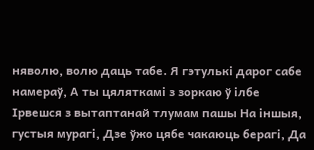няволю, волю даць табе. Я гэтулькі дарог сабе намераў, А ты цяляткамі з зоркаю ў ілбе Ірвешся з вытаптанай тлумам пашы На іншыя, густыя мурагі, Дзе ўжо цябе чакаюць берагі, Да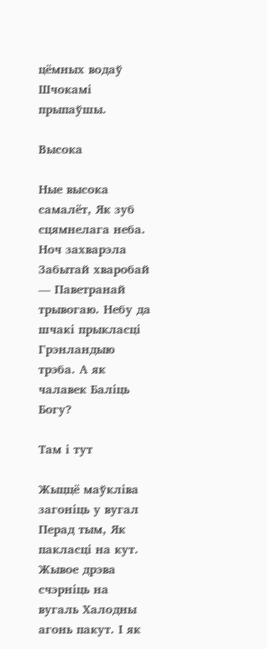цёмных водаў Шчокамі прыпаўшы.

Высока

Ные высока самалёт, Як зуб сцямнелага неба. Ноч захварэла Забытай хваробай — Паветранай трывогаю. Небу да шчакі прыкласці Грэнландыю трэба. А як чалавек Баліць Богу?

Там і тут

Жыццё маўкліва загоніць у вугал Перад тым, Як пакласці на кут. Жывое дрэва счэрніць на вугаль Халодны агонь пакут. І як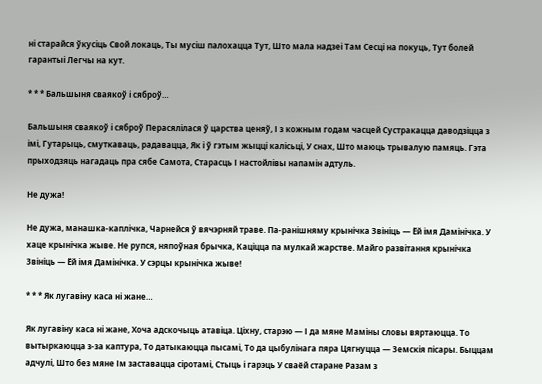ні старайся ўкусіць Свой локаць, Ты мусіш палохацца Тут, Што мала надзеі Там Сесці на покуць, Тут болей гарантыі Легчы на кут.

* * * Бальшыня сваякоў і сяброў…

Бальшыня сваякоў і сяброў Перасялілася ў царства ценяў, І з кожным годам часцей Сустракацца даводзіцца з імі, Гутарыць, смуткаваць, радавацца, Як і ў гэтым жыцці калісьці, У снах, Што маюць трывалую памяць. Гэта прыходзяць нагадаць пра сябе Самота, Старасць І настойлівы напамін адтуль.

Не дужа!

Не дужа, манашка-каплічка, Чарнейся ў вячэрняй траве. Па-ранішняму крынічка Звініць — Ёй імя Дамінічка. У хаце крынічка жыве. Не рупся, няпоўная брычка, Каціцца па мулкай жарстве. Майго развітання крынічка Звініць — Ёй імя Дамінічка. У сэрцы крынічка жыве!

* * * Як лугавіну каса ні жане…

Як лугавіну каса ні жане, Хоча адскочыць атавіца. Ціхну, старэю — І да мяне Маміны словы вяртаюцца. То вытыркаюцца з-за каптура, То датыкаюцца пысамі, То да цыбулінага пяра Цягнуцца — Земскія пісары. Быццам адчулі, Што без мяне Ім заставацца сіротамі, Стыць і гарэць У сваёй старане Разам з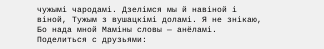чужымі чародамі. Дзелімся мы й навіной і віной, Тужым з вушацкімі доламі. Я не знікаю, Бо нада мной Маміны словы — анёламі.
Поделиться с друзьями: